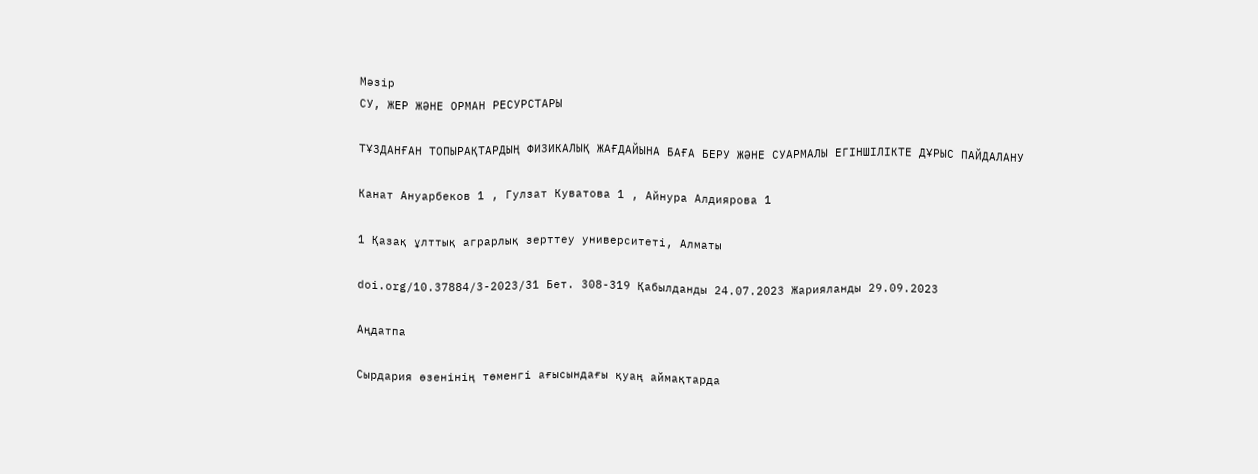Мәзір
СУ, ЖЕР ЖӘНЕ ОРМАН РЕСУРСТАРЫ

ТҰЗДАНҒАН ТОПЫРАҚТАРДЫҢ ФИЗИКАЛЫҚ ЖАҒДАЙЫНА БАҒА БЕРУ ЖӘНЕ СУАРМАЛЫ ЕГІНШІЛІКТЕ ДҰРЫС ПАЙДАЛАНУ

Канат Ануарбеков 1 , Гулзат Куватова 1 , Айнура Алдиярова 1

1 Қазақ ұлттық аграрлық зерттеу университеті, Алматы

doi.org/10.37884/3-2023/31 Бет. 308-319 Қабылданды 24.07.2023 Жарияланды 29.09.2023

Аңдатпа

Сырдария өзенінің төменгі ағысындағы қуаң аймақтарда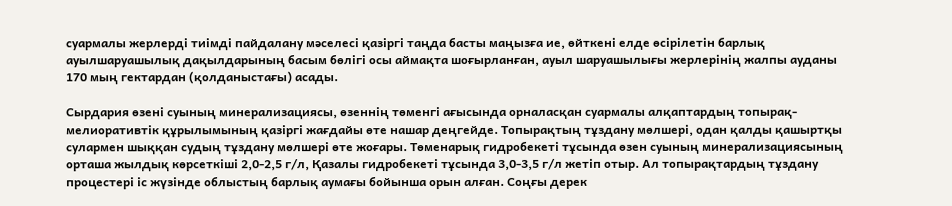суармалы жерлерді тиімді пайдалану мәселесі қазіргі таңда басты маңызға ие, өйткені елде өсірілетін барлық ауылшаруашылық дақылдарының басым бөлігі осы аймақта шоғырланған, ауыл шаруашылығы жерлерінің жалпы ауданы 170 мың гектардан (қолданыстағы) асады.

Сырдария өзені суының минерализациясы, өзеннің төменгі ағысында орналасқан суармалы алқаптардың топырақ-мелиоративтік құрылымының қазіргі жағдайы өте нашар деңгейде. Топырақтың тұздану мөлшері, одан қалды қашыртқы сулармен шыққан судың тұздану мөлшері өте жоғары. Төменарық гидробекеті тұсында өзен суының минерализациясының орташа жылдық көрсеткіші 2,0-2,5 г/л, Қазалы гидробекеті тұсында 3,0-3,5 г/л жетіп отыр. Ал топырақтардың тұздану процестері іс жүзінде облыстың барлық аумағы бойынша орын алған. Соңғы дерек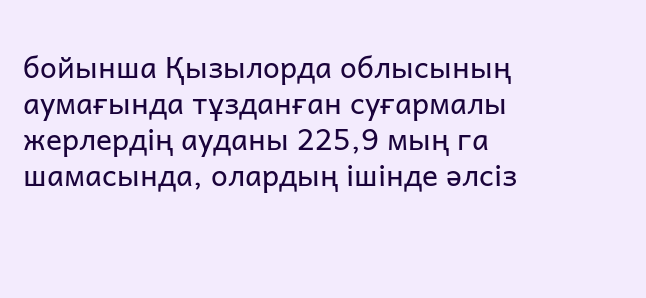бойынша Қызылорда облысының аумағында тұзданған суғармалы жерлердің ауданы 225,9 мың га шамасында, олардың ішінде әлсіз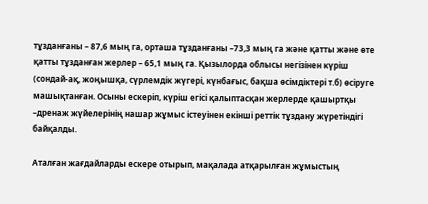тұзданғаны – 87,6 мың га, орташа тұзданғаны –73,3 мың га және қатты және өте қатты тұзданған жерлер – 65,1 мың га. Қызылорда облысы негізінен күріш (сондай-ақ, жоңышқа, сүрлемдік жүгері, күнбағыс, бақша өсімдіктері т.б) өсіруге машықтанған. Осыны ескеріп, күріш егісі қалыптасқан жерлерде қашыртқы –дренаж жүйелерінің нашар жұмыс істеуінен екінші реттік тұздану жүретіндігі байқалды.

Аталған жағдайларды ескере отырып, мақалада атқарылған жұмыстың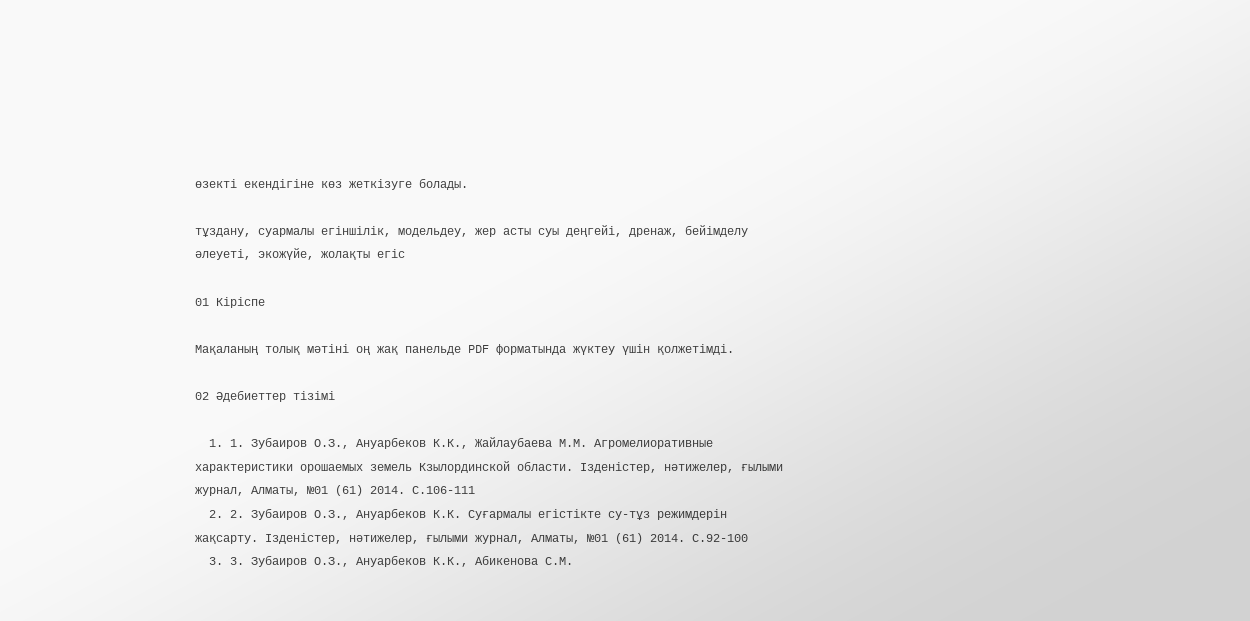өзекті екендігіне көз жеткізуге болады.

тұздану, суармалы егіншілік, модельдеу, жер асты суы деңгейі, дренаж, бейімделу әлеуеті, экожүйе, жолақты егіс

01 Кіріспе

Мақаланың толық мәтіні оң жақ панельде PDF форматында жүктеу үшін қолжетімді.

02 Әдебиеттер тізімі

  1. 1. Зубаиров О.З., Ануарбеков К.К., Жайлаубаева М.М. Агромелиоративные характеристики орошаемых земель Кзылординской области. Ізденістер, нәтижелер, ғылыми журнал, Алматы, №01 (61) 2014. С.106-111
  2. 2. Зубаиров О.З., Ануарбеков К.К. Суғармалы егістікте су-тұз режимдерін жақсарту. Ізденістер, нәтижелер, ғылыми журнал, Алматы, №01 (61) 2014. С.92-100
  3. 3. Зубаиров О.З., Ануарбеков К.К., Абикенова С.М.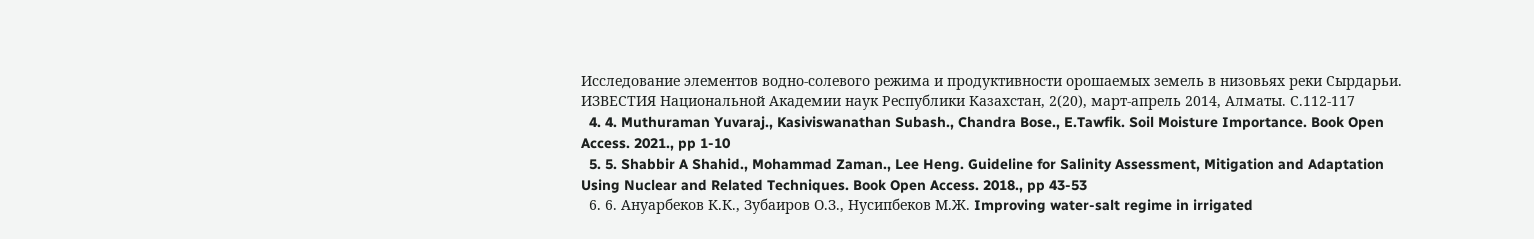Исследование элементов водно-солевого режима и продуктивности орошаемых земель в низовьях реки Сырдарьи. ИЗВЕСТИЯ Национальной Академии наук Республики Казахстан, 2(20), март-апрель 2014, Алматы. С.112-117
  4. 4. Muthuraman Yuvaraj., Kasiviswanathan Subash., Chandra Bose., E.Tawfik. Soil Moisture Importance. Book Open Access. 2021., pp 1-10
  5. 5. Shabbir A Shahid., Mohammad Zaman., Lee Heng. Guideline for Salinity Assessment, Mitigation and Adaptation Using Nuclear and Related Techniques. Book Open Access. 2018., pp 43-53
  6. 6. Ануарбеков К.К., Зубаиров О.З., Нусипбеков М.Ж. Improving water-salt regime in irrigated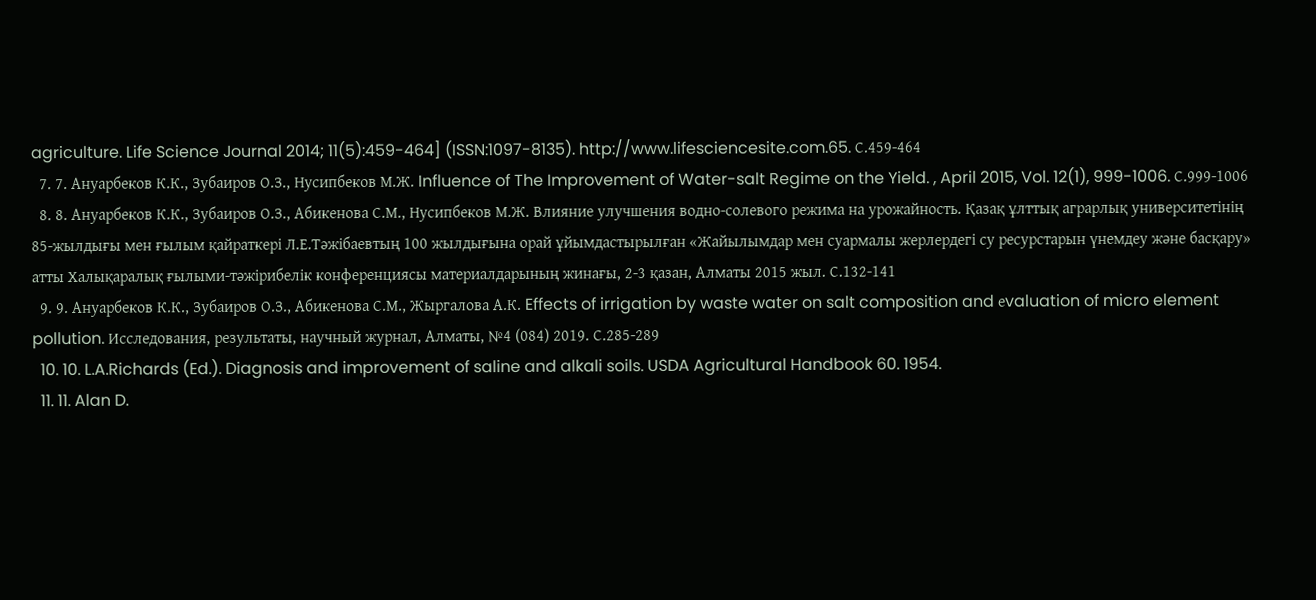agriculture. Life Science Journal 2014; 11(5):459-464] (ISSN:1097-8135). http://www.lifesciencesite.com.65. С.459-464
  7. 7. Ануарбеков К.К., Зубаиров О.З., Нусипбеков М.Ж. Influence of The Improvement of Water-salt Regime on the Yield. , April 2015, Vol. 12(1), 999-1006. С.999-1006
  8. 8. Ануарбеков К.К., Зубаиров О.З., Абикенова С.М., Нусипбеков М.Ж. Влияние улучшения водно-солевого режима на урожайность. Қазақ ұлттық аграрлық университетінің 85-жылдығы мен ғылым қайраткері Л.Е.Тәжібаевтың 100 жылдығына орай ұйымдастырылған «Жайылымдар мен суармалы жерлердегі су ресурстарын үнемдеу және басқару» атты Халықаралық ғылыми-тәжірибелік конференциясы материалдарының жинағы, 2-3 қазан, Алматы 2015 жыл. С.132-141
  9. 9. Ануарбеков К.К., Зубаиров О.З., Абикенова С.М., Жыргалова А.К. Effects of irrigation by waste water on salt composition and еvaluation of micro element pollution. Исследования, результаты, научный журнал, Алматы, №4 (084) 2019. С.285-289
  10. 10. L.A.Richards (Ed.). Diagnosis and improvement of saline and alkali soils. USDA Agricultural Handbook 60. 1954.
  11. 11. Alan D.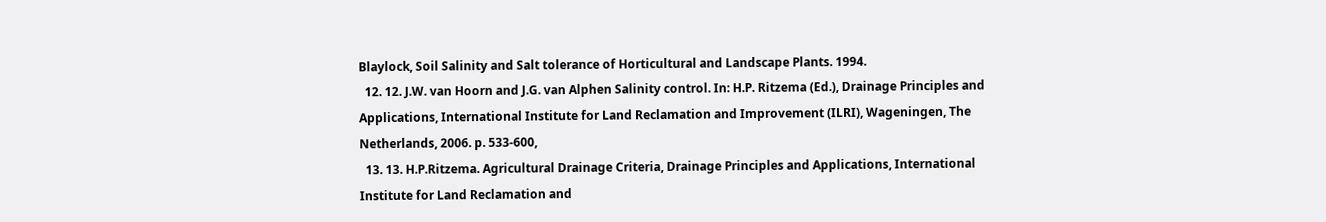Blaylock, Soil Salinity and Salt tolerance of Horticultural and Landscape Plants. 1994.
  12. 12. J.W. van Hoorn and J.G. van Alphen Salinity control. In: H.P. Ritzema (Ed.), Drainage Principles and Applications, International Institute for Land Reclamation and Improvement (ILRI), Wageningen, The Netherlands, 2006. p. 533-600,
  13. 13. H.P.Ritzema. Agricultural Drainage Criteria, Drainage Principles and Applications, International Institute for Land Reclamation and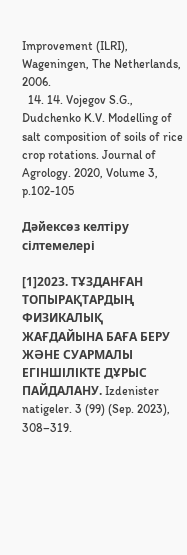Improvement (ILRI), Wageningen, The Netherlands, 2006.
  14. 14. Vojegov S.G., Dudchenko K.V. Modelling of salt composition of soils of rice crop rotations. Journal of Agrology. 2020, Volume 3, p.102-105

Дәйексөз келтіру сілтемелері

[1]2023. ТҰЗДАНҒАН ТОПЫРАҚТАРДЫҢ ФИЗИКАЛЫҚ ЖАҒДАЙЫНА БАҒА БЕРУ ЖӘНЕ СУАРМАЛЫ ЕГІНШІЛІКТЕ ДҰРЫС ПАЙДАЛАНУ. Izdenister natigeler. 3 (99) (Sep. 2023), 308–319.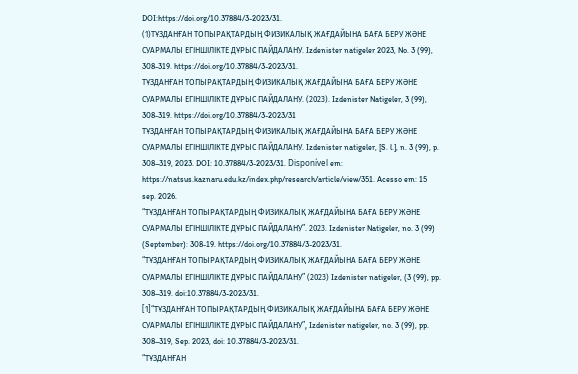DOI:https://doi.org/10.37884/3-2023/31.
(1)ТҰЗДАНҒАН ТОПЫРАҚТАРДЫҢ ФИЗИКАЛЫҚ ЖАҒДАЙЫНА БАҒА БЕРУ ЖӘНЕ СУАРМАЛЫ ЕГІНШІЛІКТЕ ДҰРЫС ПАЙДАЛАНУ. Izdenister natigeler 2023, No. 3 (99), 308-319. https://doi.org/10.37884/3-2023/31.
ТҰЗДАНҒАН ТОПЫРАҚТАРДЫҢ ФИЗИКАЛЫҚ ЖАҒДАЙЫНА БАҒА БЕРУ ЖӘНЕ СУАРМАЛЫ ЕГІНШІЛІКТЕ ДҰРЫС ПАЙДАЛАНУ. (2023). Izdenister Natigeler, 3 (99), 308-319. https://doi.org/10.37884/3-2023/31
ТҰЗДАНҒАН ТОПЫРАҚТАРДЫҢ ФИЗИКАЛЫҚ ЖАҒДАЙЫНА БАҒА БЕРУ ЖӘНЕ СУАРМАЛЫ ЕГІНШІЛІКТЕ ДҰРЫС ПАЙДАЛАНУ. Izdenister natigeler, [S. l.], n. 3 (99), p. 308–319, 2023. DOI: 10.37884/3-2023/31. Disponível em: https://natsus.kaznaru.edu.kz/index.php/research/article/view/351. Acesso em: 15 sep. 2026.
“ТҰЗДАНҒАН ТОПЫРАҚТАРДЫҢ ФИЗИКАЛЫҚ ЖАҒДАЙЫНА БАҒА БЕРУ ЖӘНЕ СУАРМАЛЫ ЕГІНШІЛІКТЕ ДҰРЫС ПАЙДАЛАНУ”. 2023. Izdenister Natigeler, no. 3 (99) (September): 308-19. https://doi.org/10.37884/3-2023/31.
“ТҰЗДАНҒАН ТОПЫРАҚТАРДЫҢ ФИЗИКАЛЫҚ ЖАҒДАЙЫНА БАҒА БЕРУ ЖӘНЕ СУАРМАЛЫ ЕГІНШІЛІКТЕ ДҰРЫС ПАЙДАЛАНУ” (2023) Izdenister natigeler, (3 (99), pp. 308–319. doi:10.37884/3-2023/31.
[1]“ТҰЗДАНҒАН ТОПЫРАҚТАРДЫҢ ФИЗИКАЛЫҚ ЖАҒДАЙЫНА БАҒА БЕРУ ЖӘНЕ СУАРМАЛЫ ЕГІНШІЛІКТЕ ДҰРЫС ПАЙДАЛАНУ”, Izdenister natigeler, no. 3 (99), pp. 308–319, Sep. 2023, doi: 10.37884/3-2023/31.
“ТҰЗДАНҒАН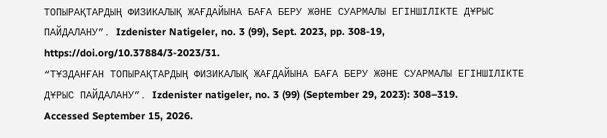ТОПЫРАҚТАРДЫҢ ФИЗИКАЛЫҚ ЖАҒДАЙЫНА БАҒА БЕРУ ЖӘНЕ СУАРМАЛЫ ЕГІНШІЛІКТЕ ДҰРЫС ПАЙДАЛАНУ”. Izdenister Natigeler, no. 3 (99), Sept. 2023, pp. 308-19, https://doi.org/10.37884/3-2023/31.
“ТҰЗДАНҒАН ТОПЫРАҚТАРДЫҢ ФИЗИКАЛЫҚ ЖАҒДАЙЫНА БАҒА БЕРУ ЖӘНЕ СУАРМАЛЫ ЕГІНШІЛІКТЕ ДҰРЫС ПАЙДАЛАНУ”. Izdenister natigeler, no. 3 (99) (September 29, 2023): 308–319. Accessed September 15, 2026.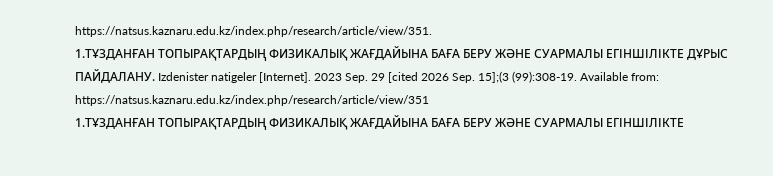https://natsus.kaznaru.edu.kz/index.php/research/article/view/351.
1.ТҰЗДАНҒАН ТОПЫРАҚТАРДЫҢ ФИЗИКАЛЫҚ ЖАҒДАЙЫНА БАҒА БЕРУ ЖӘНЕ СУАРМАЛЫ ЕГІНШІЛІКТЕ ДҰРЫС ПАЙДАЛАНУ. Izdenister natigeler [Internet]. 2023 Sep. 29 [cited 2026 Sep. 15];(3 (99):308-19. Available from: https://natsus.kaznaru.edu.kz/index.php/research/article/view/351
1.ТҰЗДАНҒАН ТОПЫРАҚТАРДЫҢ ФИЗИКАЛЫҚ ЖАҒДАЙЫНА БАҒА БЕРУ ЖӘНЕ СУАРМАЛЫ ЕГІНШІЛІКТЕ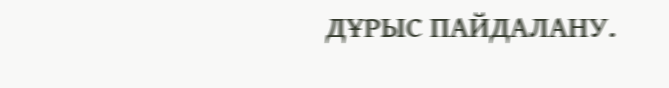ДҰРЫС ПАЙДАЛАНУ.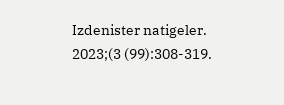Izdenister natigeler. 2023;(3 (99):308-319.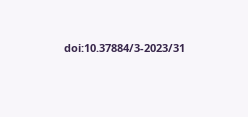doi:10.37884/3-2023/31